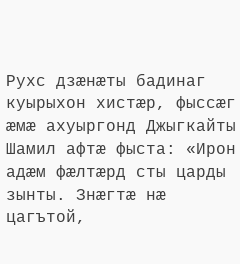Рухс дзæнæты бадинаг куырыхон хистæр, фыссæг æмæ ахуыргонд Джыгкайты Шамил афтæ фыста: «Ирон адæм фæлтæрд сты царды зынты. Знæгтæ нæ цагътой,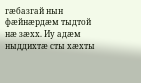гæбазгай нын фæйнæрдæм тыдтой нæ зæхх. Иу адæм ныддихтæ сты хæхты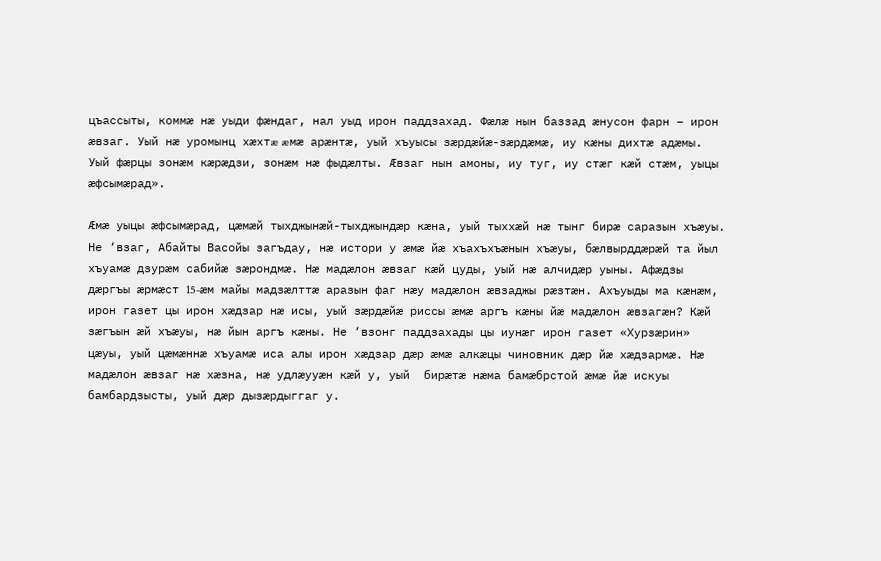цъассыты, коммæ нæ уыди фæндаг, нал уыд ирон паддзахад. Фæлæ нын баззад æнусон фарн – ирон æвзаг. Уый нæ уромынц хæхтæ æмæ арæнтæ, уый хъуысы зæрдæйæ-зæрдæмæ, иу кæны дихтæ адæмы. Уый фæрцы зонæм кæрæдзи, зонæм нæ фыдæлты. Æвзаг нын амоны, иу туг, иу стæг кæй стæм, уыцы æфсымæрад».

Æмæ уыцы æфсымæрад, цæмæй тыхджынæй-тыхджындæр кæна, уый тыххæй нæ тынг бирæ саразын хъæуы. Не ‘взаг, Абайты Васойы загъдау, нæ истори у æмæ йæ хъахъхъæнын хъæуы, бæлвырддæрæй та йыл хъуамæ дзурæм сабийæ зæрондмæ. Нæ мадæлон æвзаг кæй цуды, уый нæ алчидæр уыны. Афæдзы дæргъы æрмæст 15-æм майы мадзæлттæ аразын фаг нæу мадæлон æвзаджы рæзтæн. Ахъуыды ма кæнæм, ирон газет цы ирон хæдзар нæ исы, уый зæрдæйæ риссы æмæ аргъ кæны йæ мадæлон æвзагæн? Кæй зæгъын æй хъæуы, нæ йын аргъ кæны. Не ‘взонг паддзахады цы иунæг ирон газет «Хурзæрин» цæуы, уый цæмæннæ хъуамæ иса алы ирон хæдзар дæр æмæ алкæцы чиновник дæр йæ хæдзармæ. Нæ мадæлон æвзаг нæ хæзна, нæ удлæууæн кæй у, уый  бирæтæ нæма бамæбрстой æмæ йæ искуы бамбардзысты, уый дæр дызæрдыггаг у.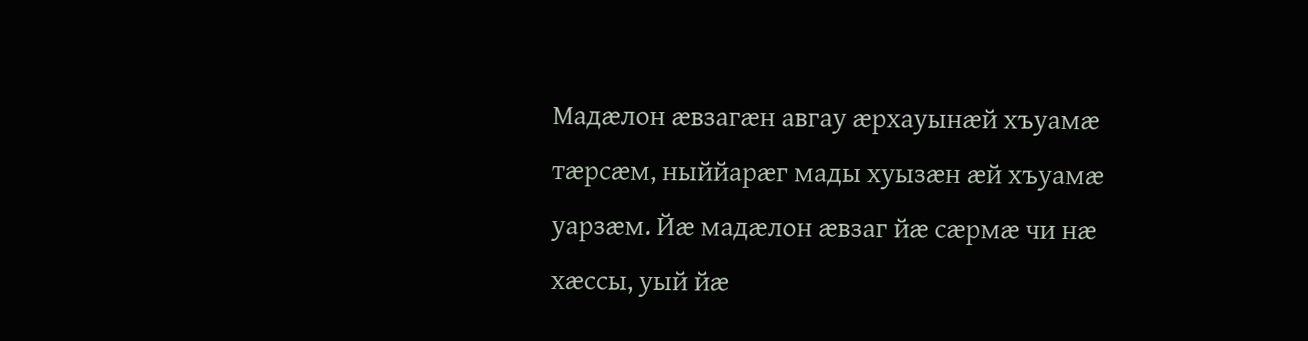Мадæлон æвзагæн авгау æрхауынæй хъуамæ тæрсæм, ныййарæг мады хуызæн æй хъуамæ уарзæм. Йæ мадæлон æвзаг йæ сæрмæ чи нæ хæссы, уый йæ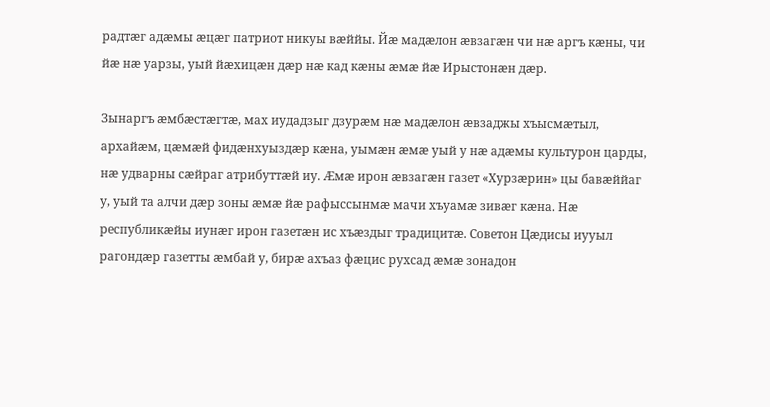радтæг адæмы æцæг патриот никуы вæййы. Йæ мадæлон æвзагæн чи нæ аргъ кæны, чи  йæ нæ уарзы, уый йæхицæн дæр нæ кад кæны æмæ йæ Ирыстонæн дæр.

Зынаргъ æмбæстæгтæ, мах иудадзыг дзурæм нæ мадæлон æвзаджы хъысмæтыл, архайæм, цæмæй фидæнхуыздæр кæна, уымæн æмæ уый у нæ адæмы культурон царды, нæ удварны сæйраг атрибуттæй иу. Æмæ ирон æвзагæн газет «Хурзæрин» цы бавæййаг у, уый та алчи дæр зоны æмæ йæ рафыссынмæ мачи хъуамæ зивæг кæна. Нæ республикæйы иунæг ирон газетæн ис хъæздыг традицитæ. Советон Цæдисы иууыл рагондæр газетты æмбай у, бирæ ахъаз фæцис рухсад æмæ зонадон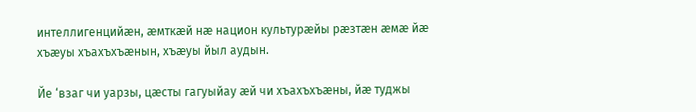интеллигенцийæн, æмткæй нæ национ культурæйы рæзтæн æмæ йæ хъæуы хъахъхъæнын, хъæуы йыл аудын.

Йе ‘взаг чи уарзы, цæсты гагуыйау æй чи хъахъхъæны, йæ туджы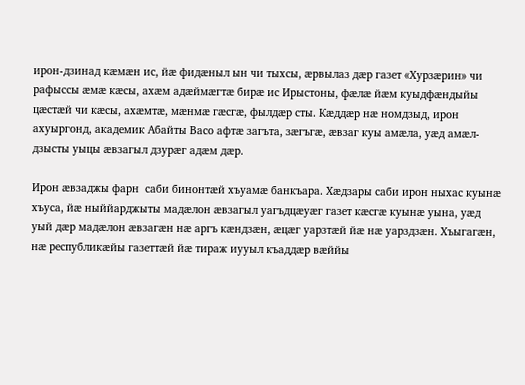ирон-дзинад кæмæн ис, йæ фидæныл ын чи тыхсы, æрвылаз дæр газет «Хурзæрин» чи рафыссы æмæ кæсы, ахæм адæймæгтæ бирæ ис Ирыстоны, фæлæ йæм куыдфæндыйы цæстæй чи кæсы, ахæмтæ, мæнмæ гæсгæ, фылдæр сты. Кæддæр нæ номдзыд, ирон ахуыргонд, академик Абайты Васо афтæ загъта, зæгъгæ, æвзаг куы амæла, уæд амæл-дзысты уыцы æвзагыл дзурæг адæм дæр.

Ирон æвзаджы фарн  саби бинонтæй хъуамæ банкъара. Хæдзары саби ирон ныхас куынæ хъуса, йæ ныййарджыты мадæлон æвзагыл уагъдцæуæг газет кæсгæ куынæ уына, уæд уый дæр мадæлон æвзагæн нæ аргъ кæндзæн, æцæг уарзтæй йæ нæ уарздзæн. Хъыгагæн, нæ республикæйы газеттæй йæ тираж иууыл къаддæр вæййы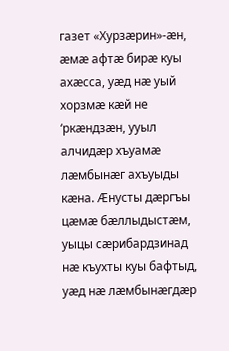газет «Хурзæрин»-æн, æмæ афтæ бирæ куы ахæсса, уæд нæ уый хорзмæ кæй не ‘ркæндзæн, ууыл алчидæр хъуамæ лæмбынæг ахъуыды кæна. Æнусты дæргъы цæмæ бæллыдыстæм, уыцы сæрибардзинад нæ къухты куы бафтыд, уæд нæ лæмбынæгдæр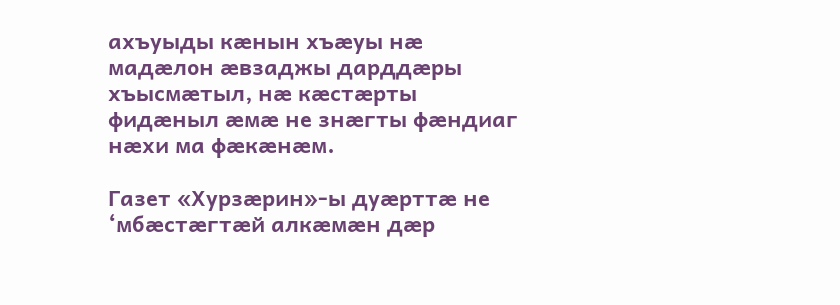ахъуыды кæнын хъæуы нæ мадæлон æвзаджы дарддæры хъысмæтыл, нæ кæстæрты фидæныл æмæ не знæгты фæндиаг нæхи ма фæкæнæм.

Газет «Хурзæрин»-ы дуæрттæ не ‘мбæстæгтæй алкæмæн дæр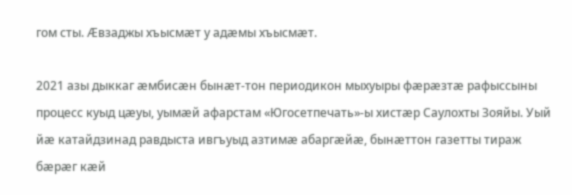гом сты. Æвзаджы хъысмæт у адæмы хъысмæт.

2021 азы дыккаг æмбисæн бынæт-тон периодикон мыхуыры фæрæзтæ рафыссыны процесс куыд цæуы, уымæй афарстам «Югосетпечать»-ы хистæр Саулохты Зояйы. Уый йæ катайдзинад равдыста ивгъуыд азтимæ абаргæйæ, бынæттон газетты тираж бæрæг кæй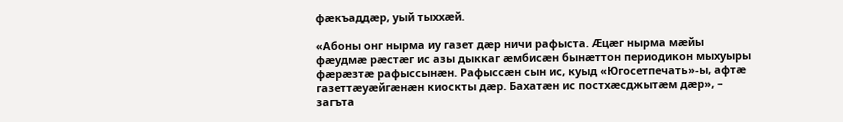фæкъаддæр, уый тыххæй.

«Абоны онг нырма иу газет дæр ничи рафыста. Æцæг нырма мæйы фæудмæ рæстæг ис азы дыккаг æмбисæн бынæттон периодикон мыхуыры фæрæзтæ рафыссынæн. Рафыссæн сын ис, куыд «Югосетпечать»-ы, афтæ газеттæуæйгæнæн киоскты дæр. Бахатæн ис постхæсджытæм дæр», – загъта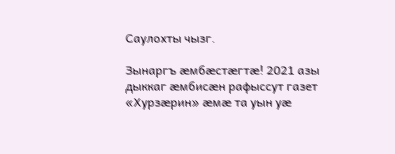Саулохты чызг.

Зынаргъ æмбæстæгтæ! 2021 азы дыккаг æмбисæн рафыссут газет «Хурзæрин» æмæ та уын уæ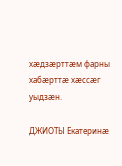хæдзæрттæм фарны хабæрттæ хæссæг уыдзæн.

ДЖИОТЫ Екатеринæ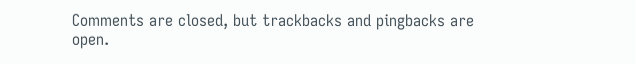Comments are closed, but trackbacks and pingbacks are open.